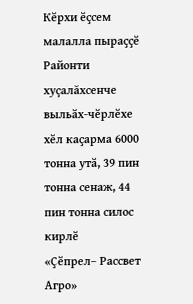Кӗрхи ӗҫсем малалла пыраҫҫӗ
Районти хуçалăхсенче выльӑх-чӗрлӗхе хӗл каҫарма 6000 тонна утӑ, 39 пин тонна сенаж, 44 пин тонна силос кирлӗ
«Ҫӗпрел– Рассвет Агро»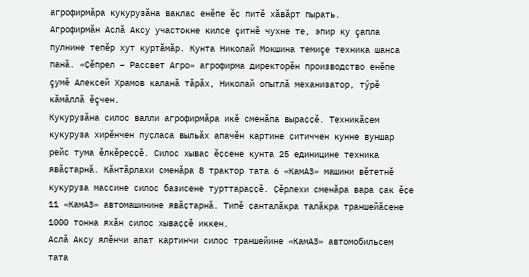агрофирмӑра кукурузӑна ваклас енӗпе ӗҫ питӗ хӑвӑрт пырать.
Агрофирмăн Аслă Аксу участокне килсе çитнӗ чухне те, эпир ку çапла пулнине тепӗр хут куртӑмӑр. Кунта Николай Мокшина темиçе техника шанса панă. «Ҫӗпрел – Рассвет Агро» агрофирма директорӗн производство енӗпе çумӗ Алексей Храмов каланӑ тӑрӑх, Николай опытлӑ механизатор, тӳрӗ кӑмӑллӑ ӗçчен.
Кукурузăна силос валли агрофирмӑра икӗ сменӑпа выраҫҫӗ. Техникăсем кукуруза хирӗнчен пуҫласа выльӑх апачӗн картине ҫитиччен кунне вуншар рейс тума ӗлкӗреҫҫӗ. Силос хывас ӗҫсене кунта 25 единицине техника явӑҫтарнӑ. Кӑнтӑрлахи сменӑра 8 трактор тата 6 «КамАЗ» машини вӗтетнӗ кукуруза массине силос базисене турттараҫҫӗ. Ҫӗрлехи сменӑра вара ҫак ӗҫе 11 «КамАЗ» автомашинине явӑҫтарнӑ. Типӗ ҫанталӑкра талӑкра траншейăсене 1000 тонна яхăн силос хываҫҫӗ иккен.
Аслă Аксу ялӗнчи апат картинчи силос траншейине «КамАЗ» автомобильсем тата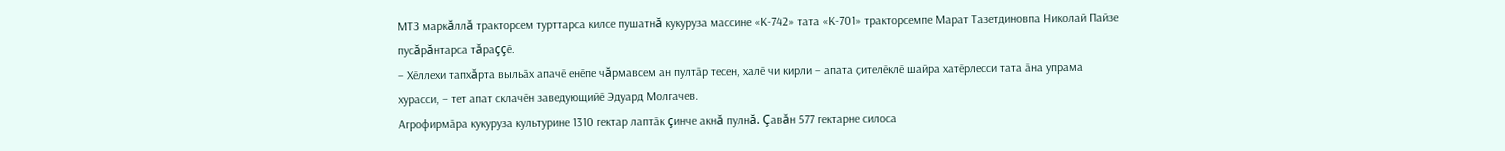МТЗ маркăллă тракторсем турттарса килсе пушатнă кукуруза массине «К-742» тата «К-701» тракторсемпе Марат Тазетдиновпа Николай Пайзе пусăрăнтарса тăраççӗ.
– Хӗллехи тапхăрта выльӑх апачӗ енӗпе чăрмавсем ан пултӑр тесен, халӗ чи кирли – апата ҫителӗклӗ шайра хатӗрлесси тата ӑна упрама хурасси, – тет апат склачӗн заведующийӗ Эдуард Молгачев.
Агрофирмӑра кукуруза культурине 1310 гектар лаптӑк çинче акнă пулнă. Çавăн 577 гектарне силоса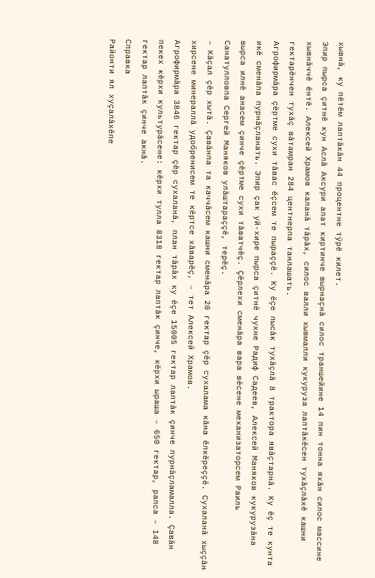хывнă, ку пӗтӗм лаптӑкӑн 44 процентне тӳрӗ килет.
Эпир пырса çитнӗ кун Аслă Аксури апат киртинче вырнаҫнӑ силос траншейине 14 пин тонна яхăн силос массине хывнӑччӗ ӗнтӗ. Алексей Храмов каланӑ тӑрӑх, силос валли хывмалли кукуруза лаптăкӗсен тухӑҫлӑхӗ кашни гектарӗнчен тухăç вӑтамран 284 центнерпа танлашать.
Агрофирмӑра çӗртме сухи тăвас ӗҫсем те пыраҫҫӗ. Ку ӗҫе пысӑк тухӑҫлӑ 8 трактора явӑҫтарнӑ. Ку ӗҫ те кунта икӗ сменӑпа пурнăçланать. Эпир çак уй-хире пырса çитнӗ чухне Радиф Садеев, Алексей Маняков кукурузăна вырса илнӗ анасем çинче çӗртме сухи тăватчӗç. Ҫӗрлехи сменӑра вара вӗсене механизаторсем Раиль Санатулловпа Сергей Маняков улӑштараççӗ, терӗç.
– Кӑҫал ҫӗр хытӑ. Çавăнпа та каччăсем кашни сменӑра 20 гектар ҫӗр сухалама кăна ӗлкӗреҫҫӗ. Сухаланӑ хыҫҫӑн хирсене минераллӑ удобренисем те кӗртсе хăварӗç, – тет Алексей Храмов.
Агрофирмăра 3846 гектар çӗр сухаланӑ, план тӑрӑх ку ӗҫе 15005 гектар лаптăк çинче пурнăçламалла. Çавӑн пекех кӗрхи культурӑсене: кӗрхи тулла 8318 гектар лаптӑк çинче, кӗрхи ыраша – 650 гектар, рапса – 148 гектар лаптӑк çинче акнă.
Справка
Районти ял хуҫалӑхӗпе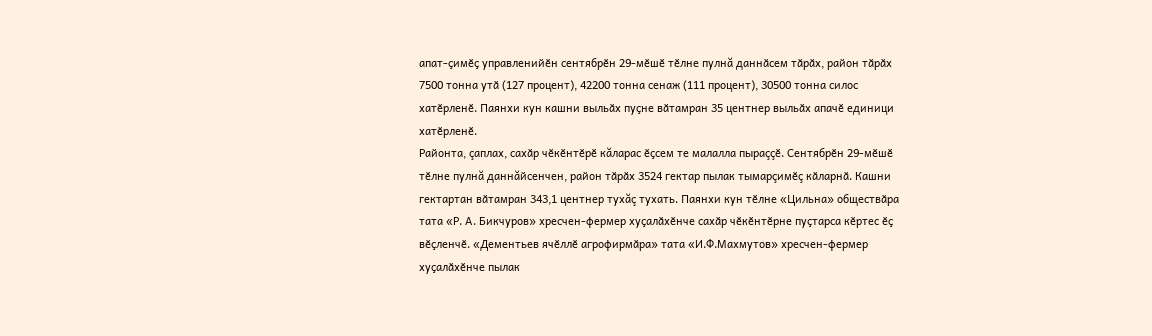апат-ҫимӗҫ управленийӗн сентябрӗн 29-мӗшӗ тӗлне пулнă даннӑсем тӑрӑх, район тӑрӑх 7500 тонна утӑ (127 процент), 42200 тонна сенаж (111 процент), 30500 тонна силос хатӗрленӗ. Паянхи кун кашни выльӑх пуҫне вӑтамран 35 центнер выльӑх апачӗ единици хатӗрленӗ.
Районта, çаплах, сахӑр чӗкӗнтӗрӗ кăларас ӗҫсем те малалла пыраççӗ. Сентябрӗн 29-мӗшӗ тӗлне пулнă даннăйсенчен, район тӑрӑх 3524 гектар пылак тымарçимӗç кӑларнӑ. Кашни гектартан вӑтамран 343,1 центнер тухăç тухать. Паянхи кун тӗлне «Цильна» обществӑра тата «Р. А. Бикчуров» хресчен-фермер хуҫалӑхӗнче сахӑр чӗкӗнтӗрне пуҫтарса кӗртес ӗҫ вӗҫленчӗ. «Дементьев ячӗллӗ агрофирмӑра» тата «И.Ф.Махмутов» хресчен-фермер хуҫалӑхӗнче пылак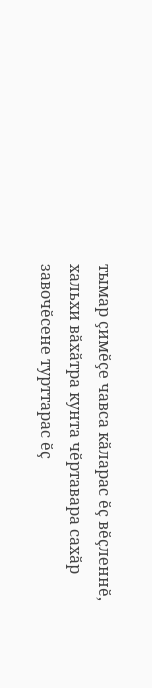тымар çимӗçе чавса кӑларас ӗҫ вӗҫленнӗ, хальхи вӑхӑтра кунта чӗртавара сахӑр завочӗсене турттарас ӗҫ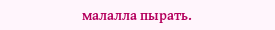малалла пырать.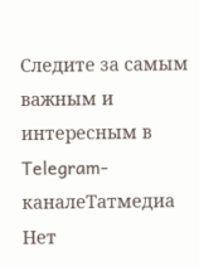Следите за самым важным и интересным в Telegram-каналеТатмедиа
Нет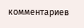комментариев